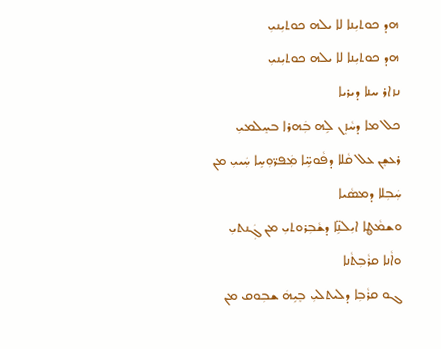ܗܕ ܟܘܬܝܼܢܐ ܠܐ ܝܠܗ ܟܘܬܝܼܢܝܼ
ܗܕ ܟܘܬܝܼܢܐ ܠܐ ܝܠܗ ܟܘܬܝܼܢܝܼ
ܢܙܐܪ ܚܢܐ ܕܝܪܝܐ
ܟܠ ܡܐ ܕܚܵܙܸܢ ܠܹܗ ܒܲܗܪܐ ܒܚܸܠܡܝܼ
ܪܥܫܸܢ ܥܠ ܩܵܠܐ ܕܦܵܘܚܹ̈ܐ ܡܲܦܪ̈ܘܼܚܹܐ ܚܲܝܝܼ ܡܢ ܚܲܒܼܠܐ ܕܡܣܵܝܐ
ܘܫܡܵܜܐ ܐܝܼܠܢܹ̈ܐ ܕܫܵܒܼܪܘܬܝܼ ܡܢ ܓܲܢܬܝܼ
ܘܐܵܢܐ ܩܪܵܒܼܬܵܢܐ
ܓܘ ܩܪܵܒܼܐ ܕܠܝܬܠܝܼ ܒܸܝܹܗܿ ܫܒܼܘܩ ܡܢ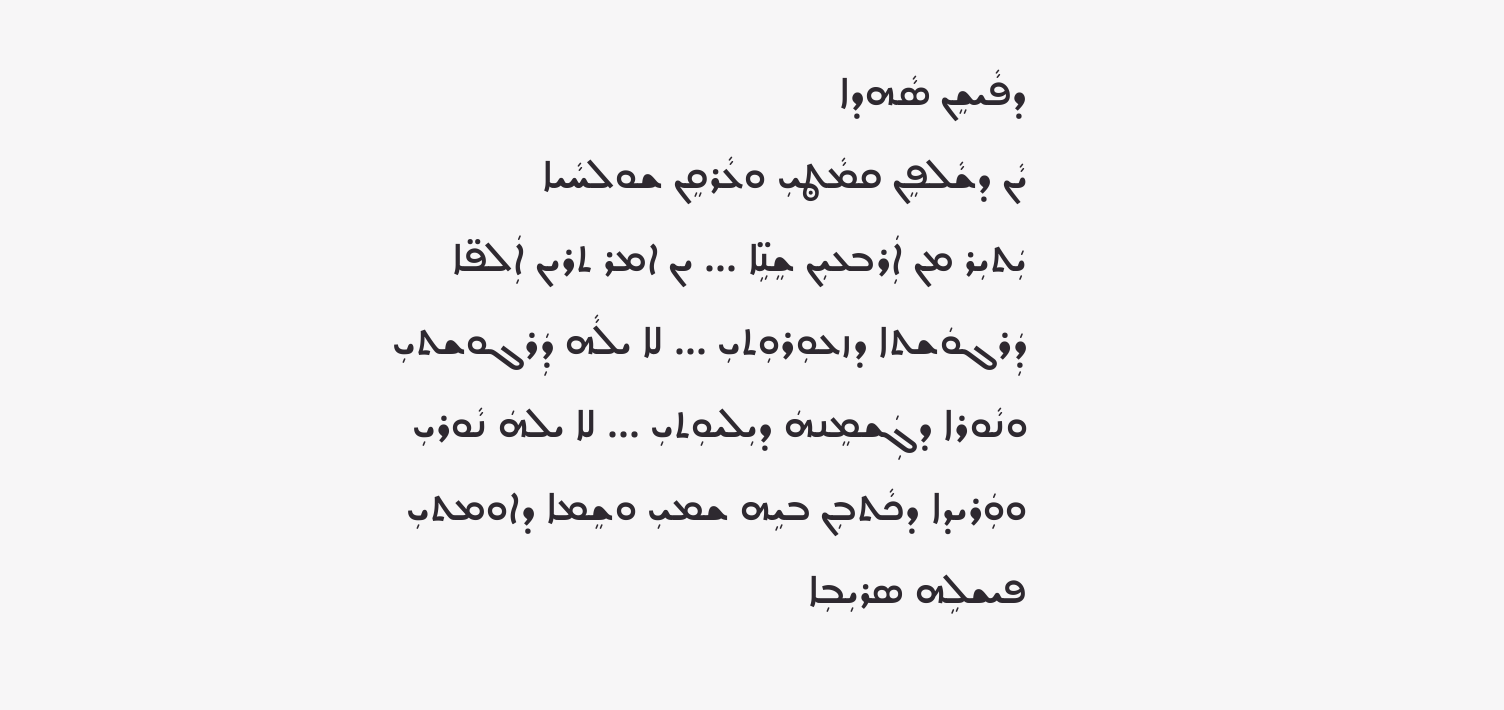ܕܦܵܝܫܸܢ ܣܵܗܕܐ
ܝܵܢ ܕܫܵܠܦܸܢ ܩܡܵܜܝܼ ܘܥܵܪܩܸܢ ܫܘܠܚܵܝܐ
ܝܲܬܝܼܪ ܡܢ ܐܲܪܒܥܝܼܢ ܫܸܢܹ̈ܐ ... ܝܢ ܐܡܪ ܬܪܝܢ ܐܲܠܦ̈ܐ
ܕܲܪܓܘܿܫܬܐ ܕܙܥܘܼܪܘܼܬܝܼ ... ܠܐ ܝܠܵܗ ܕܲܪܓܘܫܬܝܼ
ܘܢܵܘܪܐ ܕܓܲܫܡܸܢܗܿ ܕܝܼܠܝܘܼܬܝܼ ... ܠܐ ܝܠܗܿ ܢܵܘܪܝܼ
ܘܘܲܪܝܕܐ ܕܟܵܬܒܼܢ ܒܝܹܗ ܫܡܝܼ ܘܫܸܡܐ ܕܐܘܡܬܝܼ
ܦܝܫܠܹܗ ܣܪܝܼܒܼܐ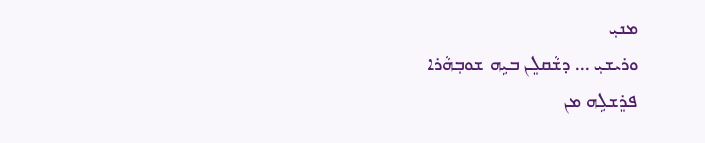ܡܢܝܼ
ܘܪܝܫܝܼ ... ܕܫܵܩܠܸܢ ܒܝܹܗ ܫܘܒܼܗܵܪܐ
ܦܪܸܫܠܹܗ ܡܢ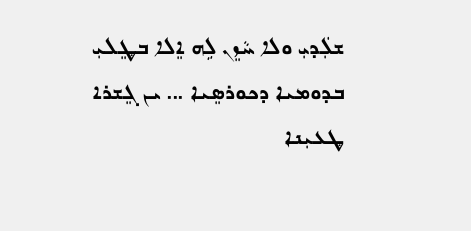ܫܠܲܕܝܼ ܘܠܐ ܚܵܙܸܢ ܠܹܗ ܐܸܠܐ ܒܜܸܠܝܼ
ܒܕܘܡܝܐ ܕܟܘܪܣܸܝܐ ... ܝܢ ܓܸܫܪܐ
ܜܥܝܼܢܐ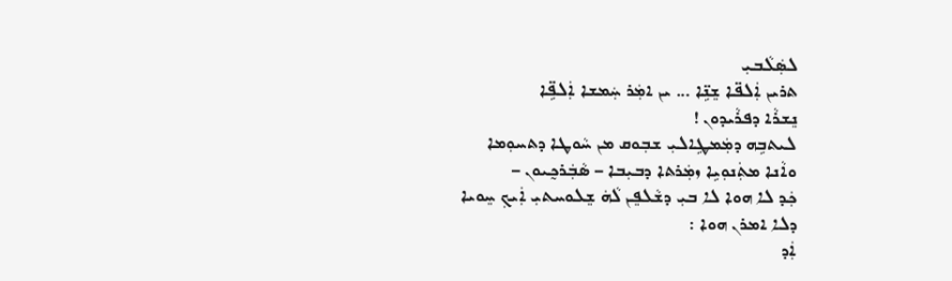ܠܣܲܠܵܒܝܼ
ܬܪܝܢ ܐܲܠܦ̈ܐ ܫܸܢܹ̈ܐ ... ܝܢ ܐܡܲܪ ܚܲܡܫܐ ܐܲܠܦܹ̈ܐ
ܢܸܫܪܵܐ ܕܦܪܵܝܕܘܢ !
ܠܝܬܒܹܗ ܕܡܲܡܜܹܐܠܝܼ ܫܒܼܘܩ ܡܢ ܚܵܘܜܐ ܕܬܚܘܼܡܐ
ܘܐܵܢܐ ܡܬܲܢܘܼܝܹܐ ܙܡܲܪܬܐ ܕܒܝܼܒܐ – ܣܵܒܲܪܟ̰ܝܘܢ –
ܟܲܕ ܠܐ ܗܘܐ ܠܐ ܒܝܼ ܕܫܵܠܦܸܢ ܠܵܗܿ ܫܸܠܘܚܬܝܼ ܐܲܝܟܼ ܚܸܘܝܐ
ܕܠܐ ܐܡܪܢ ܗܘܐ :
ܐܲܕ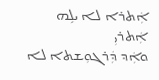ܐܲܬܪܐ ܠܐ ܝܠܹܗ ܐܲܬܪܝܼ
ܘܐܲܕ ܕܲܪܓܘܼܫܬܐ ܠܐ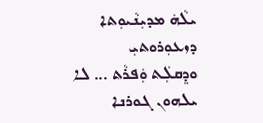ܝܠܵܗܿ ܡܕܝܼܢܵܝܘܼܬܐ ܕܙܥܘܼܪܘܬܝܼ
ܘܕܸܩܠܲܬ ܘܲܦܪܵܬ ... ܠܐ ܝܠܗܘܢ ܓܘܪܢܐ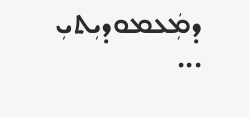ܕܡܲܥܡܘܕܝܼܬܝܼ ...